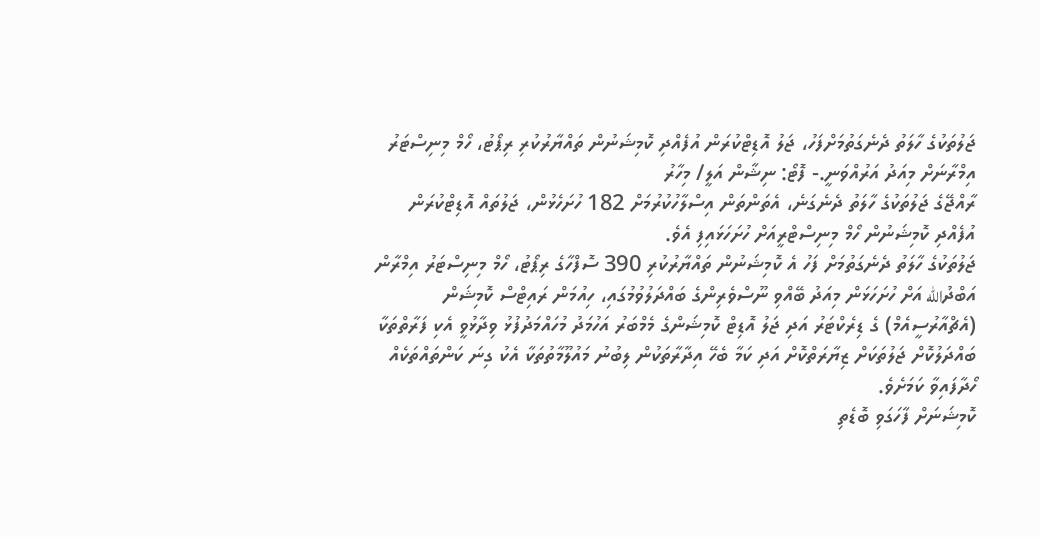ޖަލުތަކުގެ ހާލަތު ދެނެގަތުމަށްފަހު، ޖަލު އޮޑިޓްކުރަން އުފެއްދި ކޮމިޝަނުން ތައްޔާރުކުރި ރިޕޯޓު، ހޯމް މިނިސްޓަރު އިމްރާނަށް މިއަދު އަރުއްވަނީ.- ފޮޓޯ: ނިޝާން އަލީ/ މިހާރު
ރާއްޖޭގެ ޖަލުތަކުގެ ހާލަތު ދެނެގަނެ، އެތަންތަން އިސްލާހުކުރުމަށް 182 ހުށަހެޅުން، ޖަލުތައް އޮޑިޓްކުރަން އުފެއްދި ކޮމިޝަނުން ހޯމް މިނިސްޓްރީއަށް ހުށަހަޅައިފި އެވެ.
ޖަލުތަކުގެ ހާލަތު ދެނެގަތުމަށް ފަހު އެ ކޮމިޝަނުން ތައްޔާރުކުރި 390 ސޮފްހާގެ ރިޕޯޓު، ހޯމް މިނިސްޓަރު އިމްރާން އަބްދުالله އަށް ހުށަހަޅަން މިއަދު ބޭއްވި ނޫސްވެރިންގެ ބައްދަލުވުމުގައި، ހިއުމަން ރައިޓްސް ކޮމިޝަން (އެޗްއާރުސީއެމް) ގެ ޑިރެކްޓަރު އަދި ޖަލު އޮޑިޓް ކޮމިޝަންގެ މެމްބަރު އަހުމަދު މުހައްމަދުފުޅު ވިދާޅުވީ އެކި ފަރާތްތަކާ ބައްދަލުކޮށް ޖަލުތަކަށް ޒިޔާރަތްކޮށް އަދި ކަމާ ބެހޭ އިދާރާތަކުން ލިބުނު މައުލޫމާތުތަކާ އެކު ގިނަ ކަންތައްތަކެއް ހޯދާފައިވާ ކަމަށެވެ.
ކޮމިޝަނަށް ފާހަގަވި ބޮޑެތި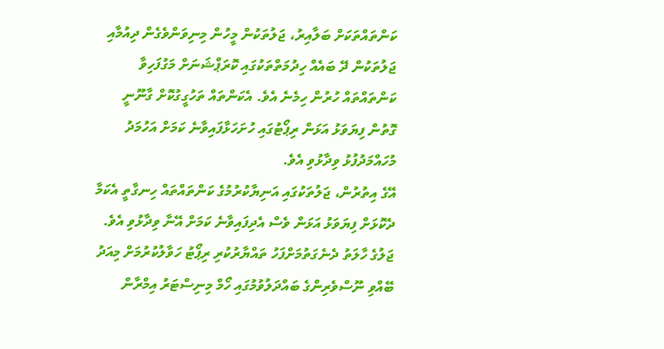ކަންތައްތަކަށް ބަލާއިރު، ޖަލުތަކުން މީހުން މިނިވަންވެގެން ދިއުމާއި ޖަލުތަކުން ދޭ ބައެއް ހިދުމަތްތަކުގައި ކޮރަޕްޝަނަށް މަގުފަހިވާ ކަންތައްތައް ހުރުން ހިމެނެ އެވެ. އެކަންތައް ތަހުގީގުކޮށް ގާނޫނީ ގޮތުން ފިޔަވަޅު އަޅަން ރިޕޯޓުގައި ހުށަހަޅާފައިވާނެ ކަމަށް އަހުމަދު މުހައްމަދުފުޅު ވިދާޅުވި އެވެ.
އޭގެ އިތުރުން، ޖަލުތަކުގައި އަނިޔާކުރުމުގެ ކަންތައްތައް ހިނގާތީ އެކަމާ ދެކޮޅަށް ފިޔަވަޅު އަޅަން ވެސް އެދިފައިވާނެ ކަމަށް އޭނާ ވިދާޅުވި އެވެ.
ޖަލުގެ ހާލަތު ދެނެގަތުމަށްފަހު ތައްޔާރުކުރި ރިޕޯޓު ހަވާލުކުރުމަށް މިއަދު ބޭއްވި ނޫސްވެރިންގެ ބައްދަލުވުމުގައި ހޯމް މިނިސްޓަރު އިމްރާން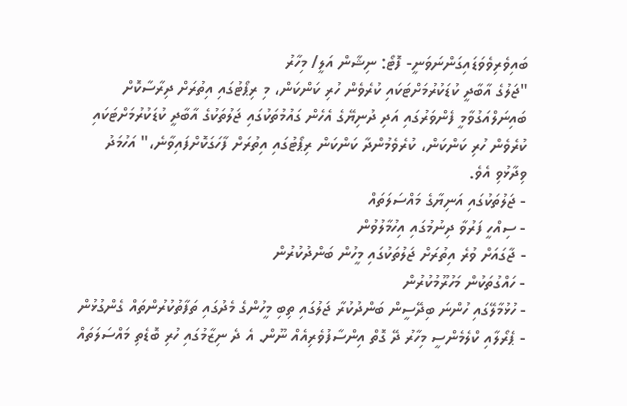ބައިވެރިވެވަޑައިގަންނަވަނީ- ފޮޓޯ: ނިޝާން އަލީ/ މިހާރު
"ޖަލުގެ އާބާދީ ކުޑަކުރުމަށްޓަކައި ކުރެވެން ހުރި ކަންކަން، މި ރިޕޯޓުގައި އިތުރަށް ދިރާސާކޮށް ބައިނަލްއަގުވާމީ ފެންވަރުގައި އަދި ދުނިޔޭގެ އެހެން ގައުމުތަކުގައި ޖަލުތަކުގެ އާބާދީ ކުޑަކުރުމަށްޓަކައި ކުރެވެން ހުރި ކަންކަން، ކުރެވެމުންދާ ކަންކަން ރިޕޯޓުގައި އިތުރަށް ފާހަގަކޮށްފައިވާނެ،" އަހުމަދު ވިދާޅުވި އެވެ.
- ޖަލުތަކުގައި އަނިޔާގެ މައްސަލަތައް
- ސިއްހީ ފަރުވާ ދިނުމުގައި އިހުމާލުވުން
- ޖާގައަށް ވުރެ އިތުރަށް ޖަލުތަކުގައި މީހުން ބަންދުކުރުން
- ހައްގުތަކުން މަހުރޫމުކުރުން
- ހުޅުމާލޭގައި ހުންނަ ބިދޭސީން ބަންދުކުރާ ޖަލުގައި ތިބި މީހުންގެ މެދުގައި ތަފާތުކުރުންތައް ގެންގުޅުން
- ޕެރޯލާއި ކްލެމެންސީ މިހާރު ދޭ ގޮތް އިންސާފުވެރިއެއް ނޫން. އެ ދެ ނިޒާމުގައި ހުރި ބޮޑެތި މައްސަލަތައް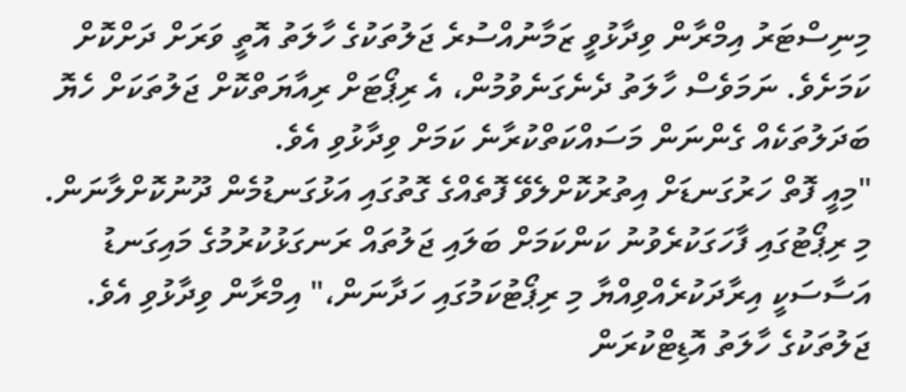މިނިސްޓަރު އިމްރާން ވިދާޅުވީ ޒަމާނުއްސުރެ ޖަލުތަކުގެ ހާލަތު އޮތީ ވަރަށް ދަށްކޮށް ކަމަށެވެ. ނަމަވެސް ހާލަތު ދެނެގަނެވުމުން، އެ ރިޕޯޓަށް ރިއާޔަތްކޮށް ޖަލުތަކަށް ހެޔޮ ބަދަލުތަކެއް ގެންނަން މަސައްކަތްކުރާނެ ކަމަށް ވިދާޅުވި އެވެ.
"މިއީ ފޮތް ހަރުގަނޑަށް އިތުރުކޮށްލެވޭ ފޮތެއްގެ ގޮތުގައި އަޅުގަނޑުމެން ދޫނުކޮށްލާނަން. މި ރިޕޯޓުގައި ފާހަގަކުރެވުނު ކަންކަމަށް ބަލައި ޖަލުތައް ރަނގަޅުކުރުމުގެ މައިގަނޑު އަސާސަކީ އިރާދަކުރެއްވިއްޔާ މި ރިޕޯޓުކަމުގައި ހަދާނަން،" އިމްރާން ވިދާޅުވި އެވެ.
ޖަލުތަކުގެ ހާލަތު އޮޑިޓްކުރަން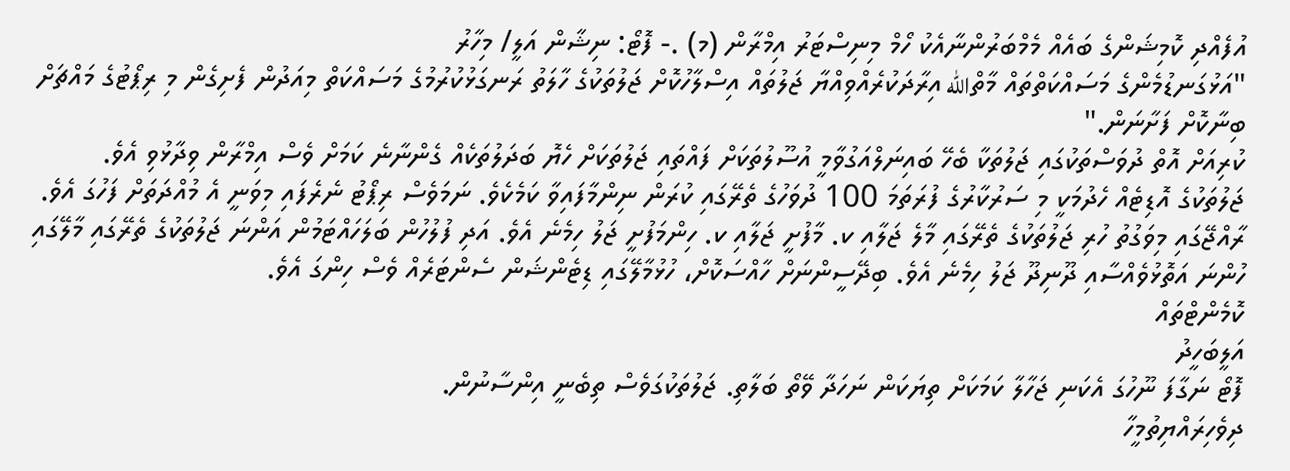އުފެއްދި ކޮމިޝަންގެ ބައެއް މެމްބަރުންނާއެކު ހޯމް މިނިސްޓަރު އިމްރާން (މ) .- ފޮޓޯ: ނިޝާން އަލީ/ މިހާރު
"އަޅުގަނޑުމެންގެ މަސައްކަތްތައް މާތްالله އިރާދަކުރެއްވިއްޔާ ޖަލުތައް އިސްލާހުކޮށް ޖަލުތަކުގެ ހާލަތު ރަނގަޅުކުރުމުގެ މަސައްކަތް މިއަދުން ފެށިގެން މި ރިޕޯޓުގެ މައްޗަށް ބިނާކޮށް ފަށާނަން."
ކުރިއަށް އޮތް ދުވަސްތަކުގައި ޖަލުތަކާ ބެހޭ ބައިނަލްއަގުވާމީ އުސޫލުތަކަށް ފައްތައި ޖަލުތަކަށް ހެޔޮ ބަދަލުތަކެއް ގެންނާނެ ކަމަށް ވެސް އިމްރާން ވިދާޅުވި އެވެ.
ޖަލުތަކުގެ އޮޑިޓެއް ހެދުމަކީ މި ސަރުކާރުގެ ފުރަތަމަ 100 ދުވަހުގެ ތެރޭގައި ކުރަން ނިންމާފައިވާ ކަމެކެވެ. ނަމަވެސް ރިޕޯޓު ނެރެފައި މިވަނީ އެ މުއްދަތަށް ފަހުގަ އެވެ.
ރާއްޖޭގައި މިވަގުތު ހުރި ޖަލުތަކުގެ ތެރޭގައި މާލެ ޖަލާއި ކ. މާފުށީ ޖަލާއި ކ. ހިންމަފުށީ ޖަލު ހިމެނެ އެވެ. އަދި ފުލުހުން ބަލަހައްޓަމުން އަންނަ ޖަލުތަކުގެ ތެރޭގައި މާލޭގައި ހުންނަ އަތޮޅުވެއްސާއި ދޫނިދޫ ޖަލު ހިމެނެ އެވެ. ބިދޭސީންނަށް ހާއްސަކޮށް، ހުޅުމާލޭގައި ޑިޓެންޝަން ސެންޓަރެއް ވެސް ހިންގަ އެވެ.
ކޮމެންޓްތައް
އަލީބަހީދު
ފޮޓޯ ނަގާފަ ނޫހުގަ އެކަނި ޖަހާލާ ކަމަކަށް ތިޔަކަން ނަހަދާ ވޭތޯ ބަލާތި. ޖަލުތަކުގަވެސް ތިބެނީ އިންސާނުން.
ދިވެހިރައްޔިތުމީހާ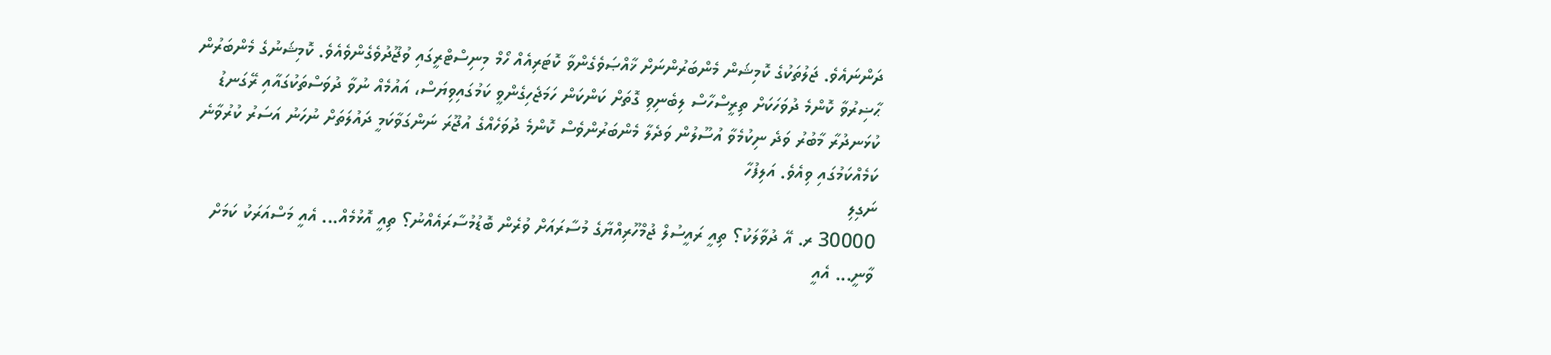ދަންނައެވެ. ޖަލުތަކުގެ ކޮމިޝަން މެންބަރުންނަށް ޚާއްޞަވެގެންވާ ކޮޓަރިއެއް ހޯމް މިނިސްޓްރީގައި ވުޖޫދުވެގެންވެއެވެ. ކޮމިޝަނުގެ މެންބަރުން ޙާޟިރުވާ ކޮންމެ ދުވަހަކަށް ތިރީސްހާސް ލިބެނިވި ގޮތަށް ކަންކަން ހަމަޖެހިގެންވީ ކަމުގައިވިޔަސް، އައުމެއް ނުވާ ދުވަސްތަކުގައާއި ރޭގަނޑު ކުޅަނދުރާ މާބުރު ވަދެ ނިކުމެވާ އުސޫލުން ވަދެލާ މެންބަރުންވެސް ކޮންމެ ދުވަހެއްގެ އުޖޫރަ ނަންގަވާކަމީ ދައުލަތަށް ނުހަނު އަސަރު ކުރުވާނެ ކަމެއްކަމުގައި ވިއެވެ. އަލިފުހާ
ނަގިލި
30000 ރ. އޭ ދުވާލަކު؟ ތިއީ ރައީސުލް ޖުމްހޫރިއްޔާގެ މުސާރައަށް ވުރެން ބޮޑުމުސާރައެއްނު؟ ތިއީ އޮޅުމެއް... އެއީ މަސްއަރަކު ކަމަށް ވާނީ... އެއީ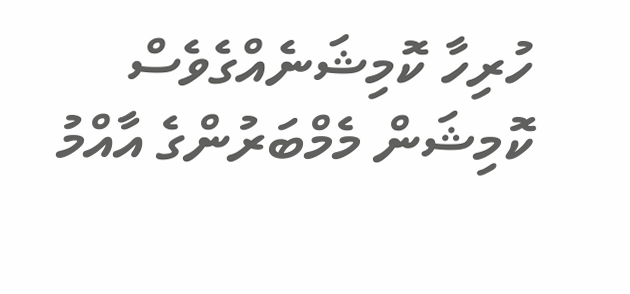ހުރިހާ ކޮމިޝަނެއްގެވެސް ކޮމިޝަން މެމްބަރުންގެ އާއްމު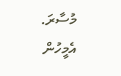މުސާރަ. އެމީހުން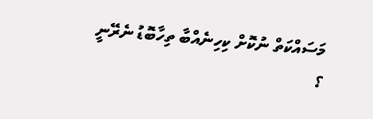މަސައްކަތް ނުކޮށް ކިހިނެއްބާ ތިހާބޮޑު ނެރޭނީ ؟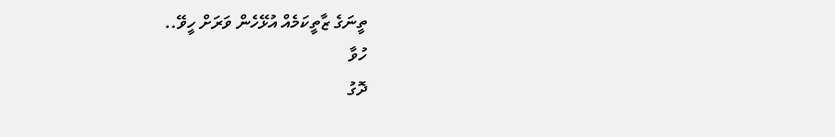ތީނަގެ ޒާތީކަމެއް އުޅޭހެން ވަރަށް ހީވޭ..
ހުވާ
ދޮގު